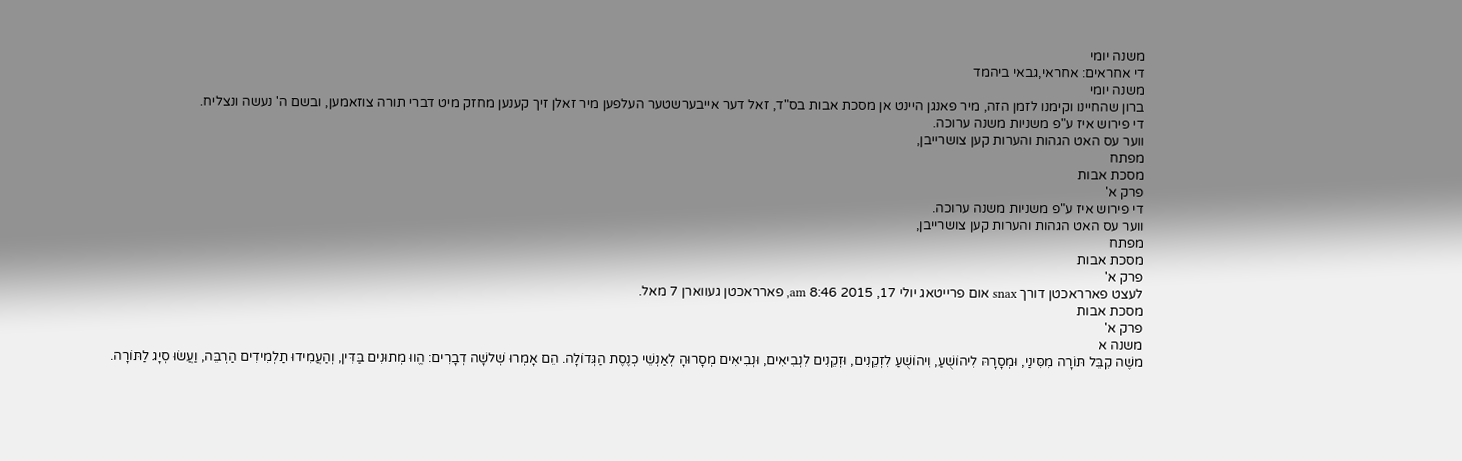משנה יומי
די אחראים: אחראי,גבאי ביהמד
משנה יומי
ברון שהחיינו וקימנו לזמן הזה, מיר פאנגן היינט אן מסכת אבות בס"ד, זאל דער אייבערשטער העלפען מיר זאלן זיך קענען מחזק מיט דברי תורה צוזאמען, ובשם ה' נעשה ונצליח.
די פירוש איז ע"פ משניות משנה ערוכה.
ווער עס האט הגהות והערות קען צושרייבן,
מפתח
מסכת אבות
פרק א'
די פירוש איז ע"פ משניות משנה ערוכה.
ווער עס האט הגהות והערות קען צושרייבן,
מפתח
מסכת אבות
פרק א'
לעצט פארראכטן דורך snax אום פרייטאג יולי 17, 2015 8:46 am, פארראכטן געווארן 7 מאל.
מסכת אבות
פרק א'
משנה א
משֶׁה קִבֵּל תּוֹרָה מִסִּינַי, וּמְסָרָהּ לִיהוֹשֻׁעַ, וִיהוֹשֻׁעַ לִזְקֵנִים, וּזְקֵנִים לִנְבִיאִים, וּנְבִיאִים מְסָרוּהָ לְאַנְשֵׁי כְנֶסֶת הַגְּדוֹלָה. הֵם אָמְרוּ שְׁלשָׁה דְבָרִים: הֱווּ מְתוּנִים בַּדִּין, וְהַעֲמִידוּ תַלְמִידִים הַרְבֵּה, וַעֲשׂוּ סְיָג לַתּוֹרָה.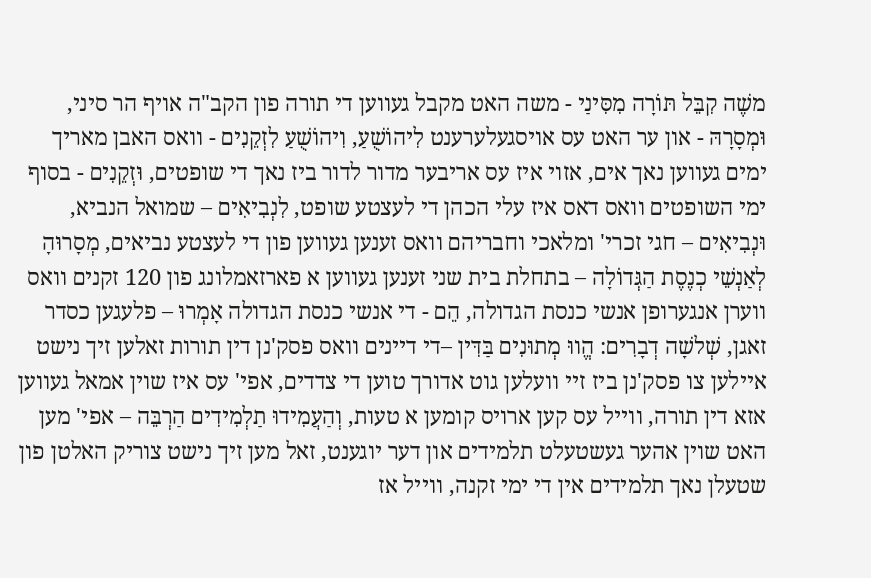משֶׁה קִבֵּל תּוֹרָה מִסִּינַי - משה האט מקבל געווען די תורה פון הקב"ה אויף הר סיני, וּמְסָרָהּ - און ער האט עס אויסגעלערענט לִיהוֹשֻׁעַ, וִיהוֹשֻׁעַ לִזְקֵנִים - וואס האבן מאריך ימים געווען נאך אים, אזוי איז עס אריבער מדור לדור ביז נאך די שופטים, וּזְקֵנִים - בסוף ימי השופטים וואס דאס איז עלי הכהן די לעצטע שופט, לִנְבִיאִים – שמואל הנביא, וּנְבִיאִים – חגי זכרי' ומלאכי וחבריהם וואס זענען געווען פון די לעצטע נביאים, מְסָרוּהָ לְאַנְשֵׁי כְנֶסֶת הַגְּדוֹלָה – בתחלת בית שני זענען געווען א פארזאמלונג פון 120 זקנים וואס ווערן אנגערופן אנשי כנסת הגדולה, הֵם - די אנשי כנסת הגדולה אָמְרוּ – פלעגען כסדר זאגן, שְׁלשָׁה דְבָרִים: הֱווּ מְתוּנִים בַּדִּין –די דיינים וואס פסק'נן דין תורות זאלען זיך נישט איילען צו פסק'נן ביז זיי וועלען גוט אדורך טוען די צדדים, אפי' עס איז שוין אמאל געווען אזא דין תורה, ווייל עס קען ארויס קומען א טעות, וְהַעֲמִידוּ תַלְמִידִים הַרְבֵּה – אפי' מען האט שוין אהער געשטעלט תלמידים און דער יוגענט, זאל מען זיך נישט צוריק האלטן פון שטעלן נאך תלמידים אין די ימי זקנה, ווייל אז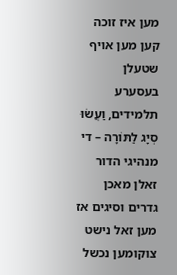מען איז זוכה קען מען אויף שטעלן בעסערע תלמידים, וַעֲשׂוּ סְיָג לַתּוֹרָה – די מנהיגי הדור זאלן מאכן גדרים וסיגים אז מען זאל נישט צוקומען נכשל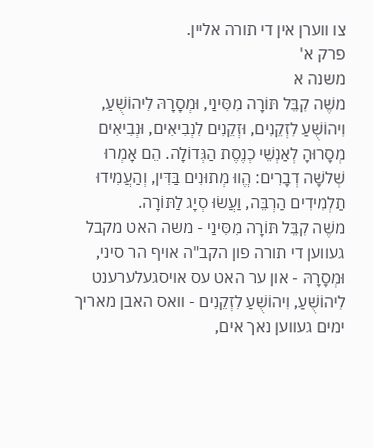צו ווערן אין די תורה אליין.
פרק א'
משנה א
משֶׁה קִבֵּל תּוֹרָה מִסִּינַי, וּמְסָרָהּ לִיהוֹשֻׁעַ, וִיהוֹשֻׁעַ לִזְקֵנִים, וּזְקֵנִים לִנְבִיאִים, וּנְבִיאִים מְסָרוּהָ לְאַנְשֵׁי כְנֶסֶת הַגְּדוֹלָה. הֵם אָמְרוּ שְׁלשָׁה דְבָרִים: הֱווּ מְתוּנִים בַּדִּין, וְהַעֲמִידוּ תַלְמִידִים הַרְבֵּה, וַעֲשׂוּ סְיָג לַתּוֹרָה.
משֶׁה קִבֵּל תּוֹרָה מִסִּינַי - משה האט מקבל געווען די תורה פון הקב"ה אויף הר סיני, וּמְסָרָהּ - און ער האט עס אויסגעלערענט לִיהוֹשֻׁעַ, וִיהוֹשֻׁעַ לִזְקֵנִים - וואס האבן מאריך ימים געווען נאך אים,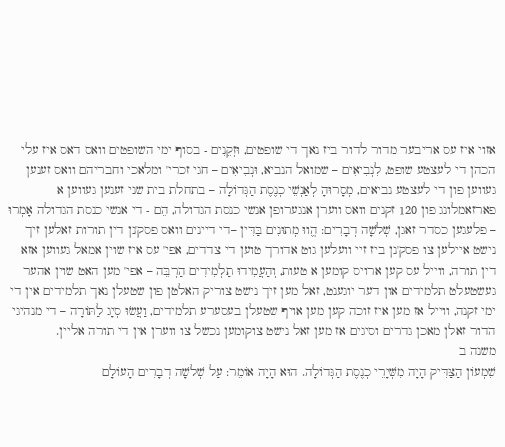אזוי איז עס אריבער מדור לדור ביז נאך די שופטים, וּזְקֵנִים - בסוף ימי השופטים וואס דאס איז עלי הכהן די לעצטע שופט, לִנְבִיאִים – שמואל הנביא, וּנְבִיאִים – חגי זכרי' ומלאכי וחבריהם וואס זענען געווען פון די לעצטע נביאים, מְסָרוּהָ לְאַנְשֵׁי כְנֶסֶת הַגְּדוֹלָה – בתחלת בית שני זענען געווען א פארזאמלונג פון 120 זקנים וואס ווערן אנגערופן אנשי כנסת הגדולה, הֵם - די אנשי כנסת הגדולה אָמְרוּ – פלעגען כסדר זאגן, שְׁלשָׁה דְבָרִים: הֱווּ מְתוּנִים בַּדִּין –די דיינים וואס פסק'נן דין תורות זאלען זיך נישט איילען צו פסק'נן ביז זיי וועלען גוט אדורך טוען די צדדים, אפי' עס איז שוין אמאל געווען אזא דין תורה, ווייל עס קען ארויס קומען א טעות, וְהַעֲמִידוּ תַלְמִידִים הַרְבֵּה – אפי' מען האט שוין אהער געשטעלט תלמידים און דער יוגענט, זאל מען זיך נישט צוריק האלטן פון שטעלן נאך תלמידים אין די ימי זקנה, ווייל אז מען איז זוכה קען מען אויף שטעלן בעסערע תלמידים, וַעֲשׂוּ סְיָג לַתּוֹרָה – די מנהיגי הדור זאלן מאכן גדרים וסיגים אז מען זאל נישט צוקומען נכשל צו ווערן אין די תורה אליין.
משנה ב
שִׁמְעוֹן הַצַּדִּיק הָיָה מִשְּׁיָרֵי כְנֶסֶת הַגְּדוֹלָה. הוּא הָיָה אוֹמֵר: עַל שְׁלשָׁה דְבָרִים הָעוֹלָם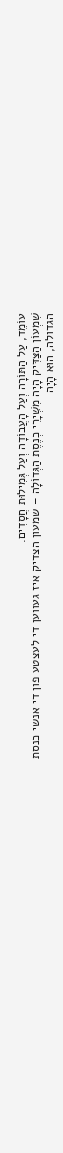עוֹמֵד, עַל הַתּוֹרָה וְעַל הָעֲבוֹדָה וְעַל גְּמִילוּת חֲסָדִים.
שִׁמְעוֹן הַצַּדִּיק הָיָה מִשְּׁיָרֵי כְנֶסֶת הַגְּדוֹלָה – שמעון הצדיק איז געווען די לעצטע פון די אנשי כנסת הגדולה, הוּא הָיָה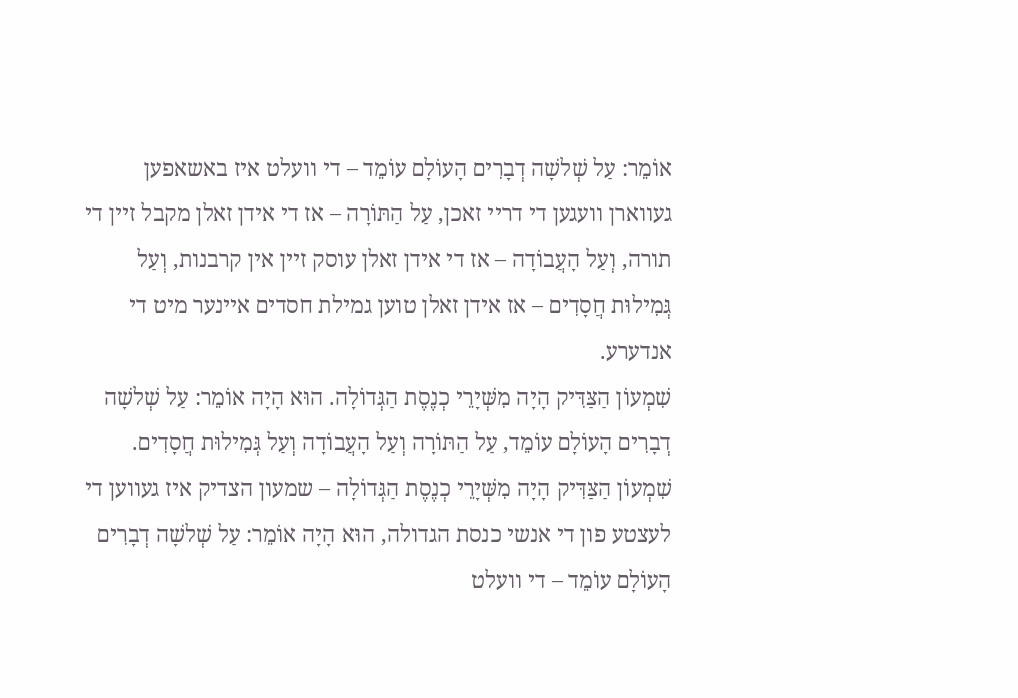אוֹמֵר: עַל שְׁלשָׁה דְבָרִים הָעוֹלָם עוֹמֵד – די וועלט איז באשאפען געווארן וועגען די דריי זאכן, עַל הַתּוֹרָה – אז די אידן זאלן מקבל זיין די תורה, וְעַל הָעֲבוֹדָה – אז די אידן זאלן עוסק זיין אין קרבנות, וְעַל גְּמִילוּת חֲסָדִים – אז אידן זאלן טוען גמילת חסדים איינער מיט די אנדערע.
שִׁמְעוֹן הַצַּדִּיק הָיָה מִשְּׁיָרֵי כְנֶסֶת הַגְּדוֹלָה. הוּא הָיָה אוֹמֵר: עַל שְׁלשָׁה דְבָרִים הָעוֹלָם עוֹמֵד, עַל הַתּוֹרָה וְעַל הָעֲבוֹדָה וְעַל גְּמִילוּת חֲסָדִים.
שִׁמְעוֹן הַצַּדִּיק הָיָה מִשְּׁיָרֵי כְנֶסֶת הַגְּדוֹלָה – שמעון הצדיק איז געווען די לעצטע פון די אנשי כנסת הגדולה, הוּא הָיָה אוֹמֵר: עַל שְׁלשָׁה דְבָרִים הָעוֹלָם עוֹמֵד – די וועלט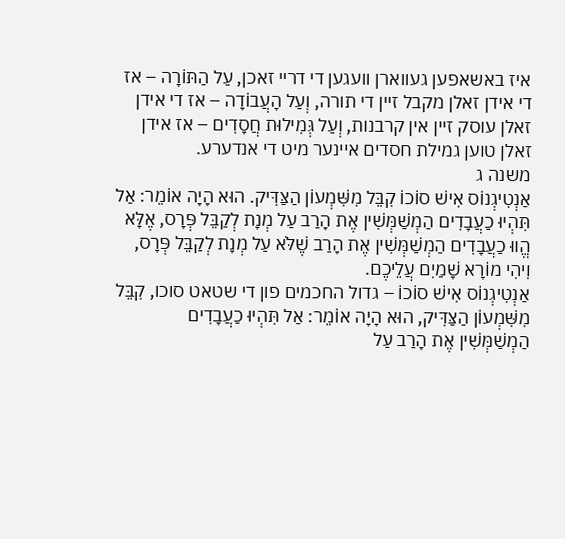איז באשאפען געווארן וועגען די דריי זאכן, עַל הַתּוֹרָה – אז די אידן זאלן מקבל זיין די תורה, וְעַל הָעֲבוֹדָה – אז די אידן זאלן עוסק זיין אין קרבנות, וְעַל גְּמִילוּת חֲסָדִים – אז אידן זאלן טוען גמילת חסדים איינער מיט די אנדערע.
משנה ג
אַנְטִיגְנוֹס אִישׁ סוֹכוֹ קִבֵּל מִשִּׁמְעוֹן הַצַּדִּיק. הוּא הָיָה אוֹמֵר: אַל תִּהְיוּ כַעֲבָדִים הַמְשַׁמְּשִׁין אֶת הָרַב עַל מְנָת לְקַבֵּל פְּרָס, אֶלָּא הֱווּ כַעֲבָדִים הַמְשַׁמְּשִׁין אֶת הָרַב שֶׁלֹּא עַל מְנָת לְקַבֵּל פְּרָס, וִיהִי מוֹרָא שָׁמַיִם עֲלֵיכֶם.
אַנְטִיגְנוֹס אִישׁ סוֹכוֹ – גדול החכמים פון די שטאט סוכו, קִבֵּל מִשִּׁמְעוֹן הַצַּדִּיק, הוּא הָיָה אוֹמֵר: אַל תִּהְיוּ כַעֲבָדִים הַמְשַׁמְּשִׁין אֶת הָרַב עַל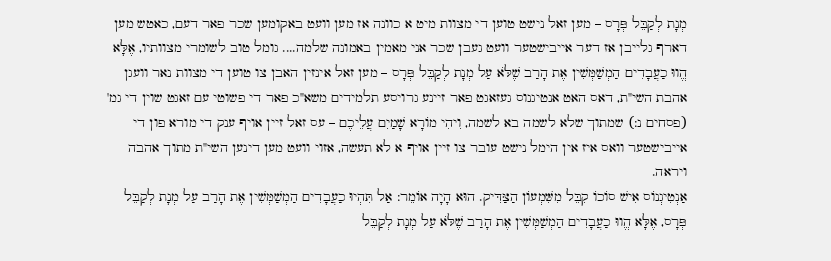מְנָת לְקַבֵּל פְּרָס – מען זאל נישט טוען די מצוות מיט א כוונה אז מען וועט באקומען שכר פאר דעם, כאטש מען דארף גלייבן אז דער אייבישטער וועט געבן שכר אני מאמין באמונה שלמה.... גומל טוב לשומרי מצוותיו, אֶלָּא הֱווּ כַעֲבָדִים הַמְשַׁמְּשִׁין אֶת הָרַב שֶׁלֹּא עַל מְנָת לְקַבֵּל פְּרָס – מען זאל אינזין האבן צו טוען די מצוות נאר וועגן אהבת השי"ת, דאס האט אנטיגנוס געזאגט פאר זיינע גרויסע תלמידים משא"כ פאר די פשוטי עם זאגט שוין די גמ' (פסחים נ:) שמתוך שלא לשמה בא לשמה, וִיהִי מוֹרָא שָׁמַיִם עֲלֵיכֶם – עס זאל זיין אויף ענק די מורא פון די אייבישטער וואס איז אין הימל נישט עובר צו זיין אויף א לא תעשה, אזוי וועט מען דינען השי"ת מתוך אהבה ויראה.
אַנְטִיגְנוֹס אִישׁ סוֹכוֹ קִבֵּל מִשִּׁמְעוֹן הַצַּדִּיק. הוּא הָיָה אוֹמֵר: אַל תִּהְיוּ כַעֲבָדִים הַמְשַׁמְּשִׁין אֶת הָרַב עַל מְנָת לְקַבֵּל פְּרָס, אֶלָּא הֱווּ כַעֲבָדִים הַמְשַׁמְּשִׁין אֶת הָרַב שֶׁלֹּא עַל מְנָת לְקַבֵּל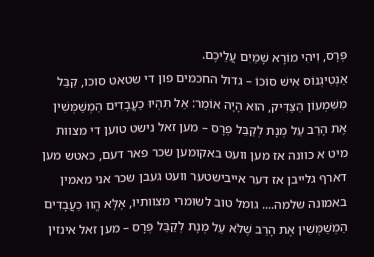פְּרָס, וִיהִי מוֹרָא שָׁמַיִם עֲלֵיכֶם.
אַנְטִיגְנוֹס אִישׁ סוֹכוֹ – גדול החכמים פון די שטאט סוכו, קִבֵּל מִשִּׁמְעוֹן הַצַּדִּיק, הוּא הָיָה אוֹמֵר: אַל תִּהְיוּ כַעֲבָדִים הַמְשַׁמְּשִׁין אֶת הָרַב עַל מְנָת לְקַבֵּל פְּרָס – מען זאל נישט טוען די מצוות מיט א כוונה אז מען וועט באקומען שכר פאר דעם, כאטש מען דארף גלייבן אז דער אייבישטער וועט געבן שכר אני מאמין באמונה שלמה.... גומל טוב לשומרי מצוותיו, אֶלָּא הֱווּ כַעֲבָדִים הַמְשַׁמְּשִׁין אֶת הָרַב שֶׁלֹּא עַל מְנָת לְקַבֵּל פְּרָס – מען זאל אינזין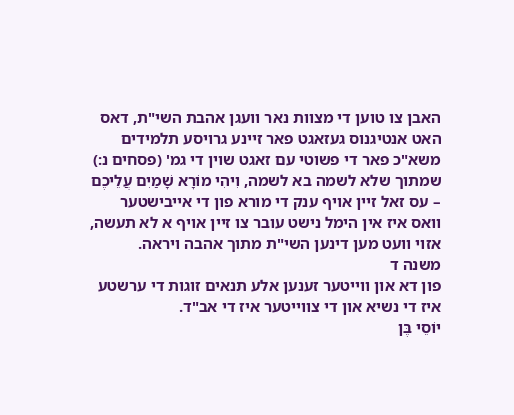האבן צו טוען די מצוות נאר וועגן אהבת השי"ת, דאס האט אנטיגנוס געזאגט פאר זיינע גרויסע תלמידים משא"כ פאר די פשוטי עם זאגט שוין די גמ' (פסחים נ:) שמתוך שלא לשמה בא לשמה, וִיהִי מוֹרָא שָׁמַיִם עֲלֵיכֶם – עס זאל זיין אויף ענק די מורא פון די אייבישטער וואס איז אין הימל נישט עובר צו זיין אויף א לא תעשה, אזוי וועט מען דינען השי"ת מתוך אהבה ויראה.
משנה ד
פון דא און ווייטער זענען אלע תנאים זוגות די ערשטע איז די נשיא און די צווייטער איז די אב"ד.
יוֹסֵי בֶּן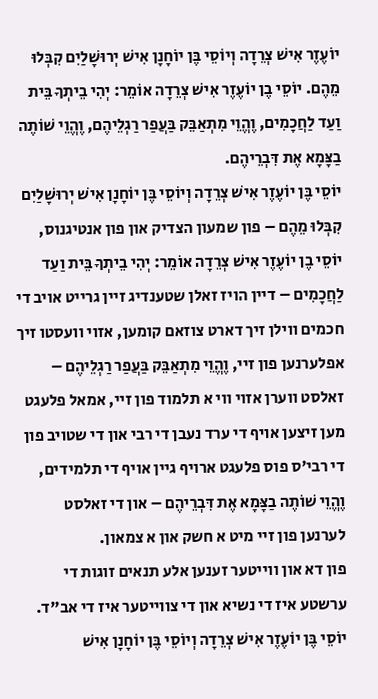יוֹעֶזֶר אִישׁ צְרֵדָה וְיוֹסֵי בֶּן יוֹחָנָן אִישׁ יְרוּשָׁלַיִם קִבְּלוּ מֵהֶם. יוֹסֵי בֶן יוֹעֶזֶר אִישׁ צְרֵדָה אוֹמֵר: יְהִי בֵיתְךָ בֵּית וַעַד לַחֲכָמִים, וֶהֱוֵי מִתְאַבֵּק בַּעֲפַר רַגְלֵיהֶם, וֶהֱוֵי שׁוֹתֶה בַצָּמָא אֶת דִּבְרֵיהֶם.
יוֹסֵי בֶּן יוֹעֶזֶר אִישׁ צְרֵדָה וְיוֹסֵי בֶּן יוֹחָנָן אִישׁ יְרוּשָׁלַיִם קִבְּלוּ מֵהֶם – פון שמעון הצדיק און פון אנטיגנוס, יוֹסֵי בֶן יוֹעֶזֶר אִישׁ צְרֵדָה אוֹמֵר: יְהִי בֵיתְךָ בֵּית וַעַד לַחֲכָמִים – דיין הויז זאלן שטענדיג זיין גרייט אויב די חכמים ווילן זיך דארט צוזאם קומען, אזוי וועסטו זיך אפלערנען פון זיי, וֶהֱוֵי מִתְאַבֵּק בַּעֲפַר רַגְלֵיהֶם – זאלסט ווערן אזוי ווי א תלמוד פון זיי, אמאל פלעגט מען זיצען אויף די ערד נעבן די רבי און די שטויב פון די רבי'ס פוס פלעגט ארויף גיין אויף די תלמידים, וֶהֱוֵי שׁוֹתֶה בַצָּמָא אֶת דִּבְרֵיהֶם – און די זאלסט לערנען פון זיי מיט א חשק און א צמאון.
פון דא און ווייטער זענען אלע תנאים זוגות די ערשטע איז די נשיא און די צווייטער איז די אב"ד.
יוֹסֵי בֶּן יוֹעֶזֶר אִישׁ צְרֵדָה וְיוֹסֵי בֶּן יוֹחָנָן אִישׁ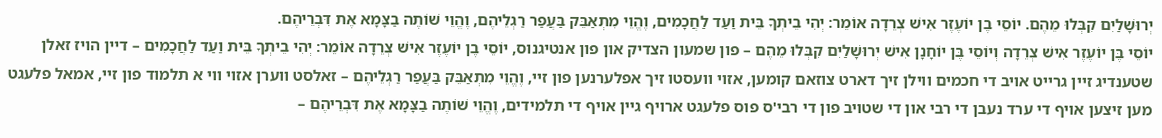יְרוּשָׁלַיִם קִבְּלוּ מֵהֶם. יוֹסֵי בֶן יוֹעֶזֶר אִישׁ צְרֵדָה אוֹמֵר: יְהִי בֵיתְךָ בֵּית וַעַד לַחֲכָמִים, וֶהֱוֵי מִתְאַבֵּק בַּעֲפַר רַגְלֵיהֶם, וֶהֱוֵי שׁוֹתֶה בַצָּמָא אֶת דִּבְרֵיהֶם.
יוֹסֵי בֶּן יוֹעֶזֶר אִישׁ צְרֵדָה וְיוֹסֵי בֶּן יוֹחָנָן אִישׁ יְרוּשָׁלַיִם קִבְּלוּ מֵהֶם – פון שמעון הצדיק און פון אנטיגנוס, יוֹסֵי בֶן יוֹעֶזֶר אִישׁ צְרֵדָה אוֹמֵר: יְהִי בֵיתְךָ בֵּית וַעַד לַחֲכָמִים – דיין הויז זאלן שטענדיג זיין גרייט אויב די חכמים ווילן זיך דארט צוזאם קומען, אזוי וועסטו זיך אפלערנען פון זיי, וֶהֱוֵי מִתְאַבֵּק בַּעֲפַר רַגְלֵיהֶם – זאלסט ווערן אזוי ווי א תלמוד פון זיי, אמאל פלעגט מען זיצען אויף די ערד נעבן די רבי און די שטויב פון די רבי'ס פוס פלעגט ארויף גיין אויף די תלמידים, וֶהֱוֵי שׁוֹתֶה בַצָּמָא אֶת דִּבְרֵיהֶם –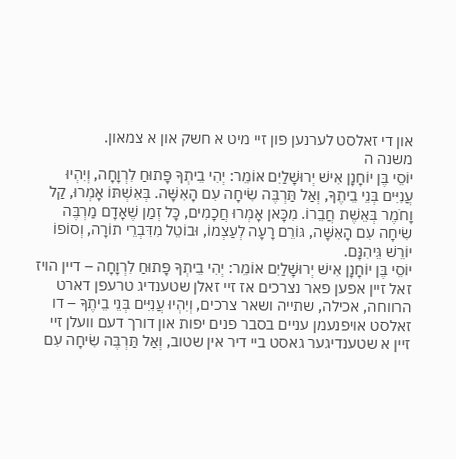און די זאלסט לערנען פון זיי מיט א חשק און א צמאון.
משנה ה
יוֹסֵי בֶּן יוֹחָנָן אִישׁ יְרוּשָׁלַיִם אוֹמֵר: יְהִי בֵיתְךָ פָּתוּחַ לִרְוָחָה, וְיִהְיוּ עֲנִיִּים בְּנֵי בֵיתֶךָ, וְאַל תַּרְבֶּה שִׂיחָה עִם הָאִשָּׁה. בְּאִשְׁתּוֹ אָמְרוּ, קַל וָחֹמֶר בְּאֵשֶׁת חֲבֵרוֹ. מִכָּאן אָמְרוּ חֲכָמִים, כָּל זְמַן שֶׁאָדָם מַרְבֶּה שִׂיחָה עִם הָאִשָּׁה, גּוֹרֵם רָעָה לְעַצְמוֹ, וּבוֹטֵל מִדִּבְרֵי תוֹרָה, וְסוֹפוֹ יוֹרֵשׁ גֵּיהִנָּם.
יוֹסֵי בֶּן יוֹחָנָן אִישׁ יְרוּשָׁלַיִם אוֹמֵר: יְהִי בֵיתְךָ פָּתוּחַ לִרְוָחָה – דיין הויז זאל זיין אפען פאר נצרכים אז זיי זאלן שטענדיג טרעפן דארט הרווחה, אכילה, שתייה ושאר צרכים, וְיִהְיוּ עֲנִיִּים בְּנֵי בֵיתֶךָ – דו זאלסט אויפנעמן עניים בסבר פנים יפות און דורך דעם וועלן זיי זיין א שטענדיגער גאסט ביי דיר אין שטוב, וְאַל תַּרְבֶּה שִׂיחָה עִם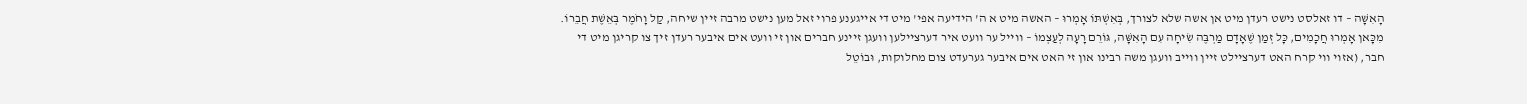הָאִשָּׁה – דו זאלסט נישט רעדן מיט אן אשה שלא לצורך, בְּאִשְׁתּוֹ אָמְרוּ – האשה מיט א ה' הידיעה אפי' מיט די אייגענע פרוי זאל מען נישט מרבה זיין שיחה, קַל וָחֹמֶר בְּאֵשֶׁת חֲבֵרוֹ. מִכָּאן אָמְרוּ חֲכָמִים, כָּל זְמַן שֶׁאָדָם מַרְבֶּה שִׂיחָה עִם הָאִשָּׁה, גּוֹרֵם רָעָה לְעַצְמוֹ – ווייל ער וועט איר דערציילען וועגן זיינע חברים און זי וועט אים איבער רעדן זיך צו קריגן מיט די חבר, (אזוי ווי קרח האט דערציילט זיין ווייב וועגן משה רבינו און זי האט אים איבער גערעדט צום מחלוקות, וּבוֹטֵל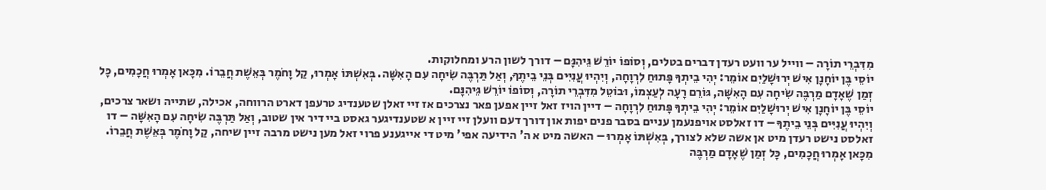מִדִּבְרֵי תוֹרָה – ווייל ער וועט רעדן דברים בטלים, וְסוֹפוֹ יוֹרֵשׁ גֵּיהִנָּם – דורך לשון הרע ומחלוקות.
יוֹסֵי בֶּן יוֹחָנָן אִישׁ יְרוּשָׁלַיִם אוֹמֵר: יְהִי בֵיתְךָ פָּתוּחַ לִרְוָחָה, וְיִהְיוּ עֲנִיִּים בְּנֵי בֵיתֶךָ, וְאַל תַּרְבֶּה שִׂיחָה עִם הָאִשָּׁה. בְּאִשְׁתּוֹ אָמְרוּ, קַל וָחֹמֶר בְּאֵשֶׁת חֲבֵרוֹ. מִכָּאן אָמְרוּ חֲכָמִים, כָּל זְמַן שֶׁאָדָם מַרְבֶּה שִׂיחָה עִם הָאִשָּׁה, גּוֹרֵם רָעָה לְעַצְמוֹ, וּבוֹטֵל מִדִּבְרֵי תוֹרָה, וְסוֹפוֹ יוֹרֵשׁ גֵּיהִנָּם.
יוֹסֵי בֶּן יוֹחָנָן אִישׁ יְרוּשָׁלַיִם אוֹמֵר: יְהִי בֵיתְךָ פָּתוּחַ לִרְוָחָה – דיין הויז זאל זיין אפען פאר נצרכים אז זיי זאלן שטענדיג טרעפן דארט הרווחה, אכילה, שתייה ושאר צרכים, וְיִהְיוּ עֲנִיִּים בְּנֵי בֵיתֶךָ – דו זאלסט אויפנעמן עניים בסבר פנים יפות און דורך דעם וועלן זיי זיין א שטענדיגער גאסט ביי דיר אין שטוב, וְאַל תַּרְבֶּה שִׂיחָה עִם הָאִשָּׁה – דו זאלסט נישט רעדן מיט אן אשה שלא לצורך, בְּאִשְׁתּוֹ אָמְרוּ – האשה מיט א ה' הידיעה אפי' מיט די אייגענע פרוי זאל מען נישט מרבה זיין שיחה, קַל וָחֹמֶר בְּאֵשֶׁת חֲבֵרוֹ. מִכָּאן אָמְרוּ חֲכָמִים, כָּל זְמַן שֶׁאָדָם מַרְבֶּה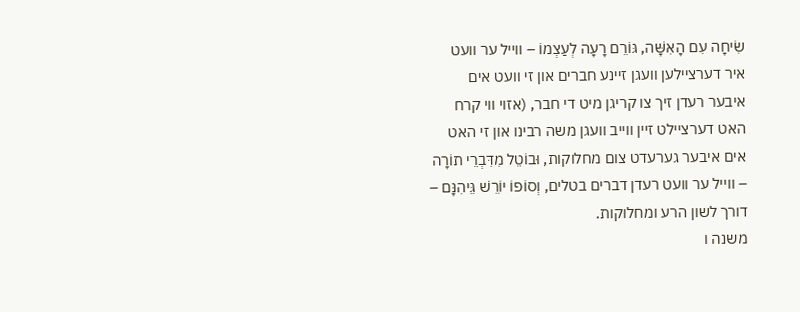שִׂיחָה עִם הָאִשָּׁה, גּוֹרֵם רָעָה לְעַצְמוֹ – ווייל ער וועט איר דערציילען וועגן זיינע חברים און זי וועט אים איבער רעדן זיך צו קריגן מיט די חבר, (אזוי ווי קרח האט דערציילט זיין ווייב וועגן משה רבינו און זי האט אים איבער גערעדט צום מחלוקות, וּבוֹטֵל מִדִּבְרֵי תוֹרָה – ווייל ער וועט רעדן דברים בטלים, וְסוֹפוֹ יוֹרֵשׁ גֵּיהִנָּם – דורך לשון הרע ומחלוקות.
משנה ו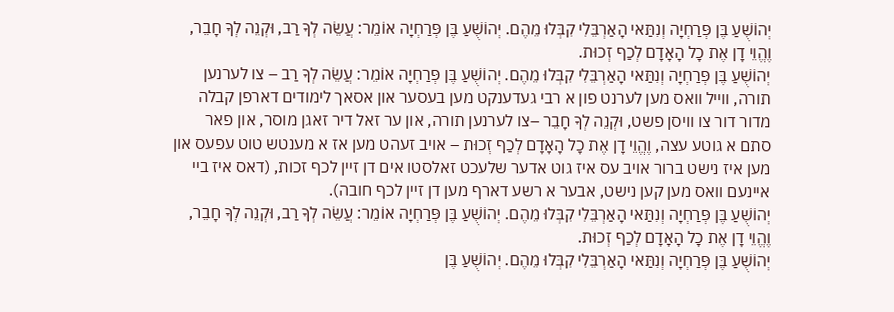יְהוֹשֻׁעַ בֶּן פְּרַחְיָה וְנִתַּאי הָאַרְבֵּלִי קִבְּלוּ מֵהֶם. יְהוֹשֻׁעַ בֶּן פְּרַחְיָה אוֹמֵר: עֲשֵׂה לְךָ רַב, וּקְנֵה לְךָ חָבֵר, וֶהֱוֵי דָן אֶת כָל הָאָדָם לְכַף זְכוּת.
יְהוֹשֻׁעַ בֶּן פְּרַחְיָה וְנִתַּאי הָאַרְבֵּלִי קִבְּלוּ מֵהֶם. יְהוֹשֻׁעַ בֶּן פְּרַחְיָה אוֹמֵר: עֲשֵׂה לְךָ רַב – צו לערנען תורה, ווייל וואס מען לערנט פון א רבי געדענקט מען בעסער און אסאך לימודים דארפן קבלה מדור דור צו וויסן פשט, וּקְנֵה לְךָ חָבֵר –צו לערנען תורה, און ער זאל דיר זאגן מוסר, און פאר סתם א גוטע עצה, וֶהֱוֵי דָן אֶת כָל הָאָדָם לְכַף זְכוּת – אויב זעהט מען אז א מענטש טוט עפעס און מען איז נישט ברור אויב עס איז גוט אדער שלעכט זאלסטו אים דן זיין לכף זכות, (דאס איז ביי איינעם וואס מען קען נישט, אבער א רשע דארף מען דן זיין לכף חובה).
יְהוֹשֻׁעַ בֶּן פְּרַחְיָה וְנִתַּאי הָאַרְבֵּלִי קִבְּלוּ מֵהֶם. יְהוֹשֻׁעַ בֶּן פְּרַחְיָה אוֹמֵר: עֲשֵׂה לְךָ רַב, וּקְנֵה לְךָ חָבֵר, וֶהֱוֵי דָן אֶת כָל הָאָדָם לְכַף זְכוּת.
יְהוֹשֻׁעַ בֶּן פְּרַחְיָה וְנִתַּאי הָאַרְבֵּלִי קִבְּלוּ מֵהֶם. יְהוֹשֻׁעַ בֶּן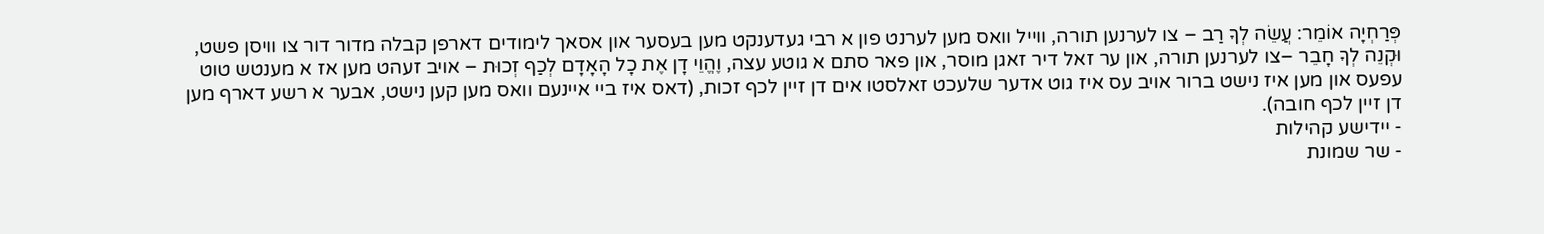פְּרַחְיָה אוֹמֵר: עֲשֵׂה לְךָ רַב – צו לערנען תורה, ווייל וואס מען לערנט פון א רבי געדענקט מען בעסער און אסאך לימודים דארפן קבלה מדור דור צו וויסן פשט, וּקְנֵה לְךָ חָבֵר –צו לערנען תורה, און ער זאל דיר זאגן מוסר, און פאר סתם א גוטע עצה, וֶהֱוֵי דָן אֶת כָל הָאָדָם לְכַף זְכוּת – אויב זעהט מען אז א מענטש טוט עפעס און מען איז נישט ברור אויב עס איז גוט אדער שלעכט זאלסטו אים דן זיין לכף זכות, (דאס איז ביי איינעם וואס מען קען נישט, אבער א רשע דארף מען דן זיין לכף חובה).
- יידישע קהילות
- שר שמונת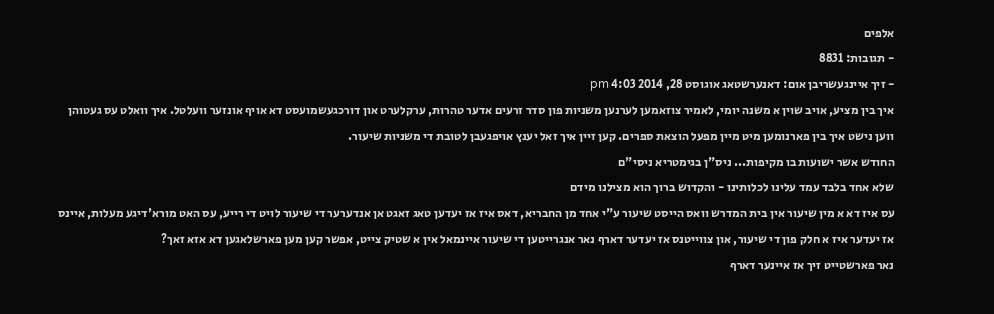אלפים
- תגובות: 8831
- זיך איינגעשריבן אום: דאנערשטאג אוגוסט 28, 2014 4:03 pm
איך בין מציע, אויב שוין א משנה יומי, לאמיר צוזאמען לערנען משניות פון סדר זרעים אדער טהרות, ערקלערט און דורכגעשמועסט דא אויף אונזער וועלטל. איך וואלט עס געטוהן ווען נישט איך בין פארנומען מיט מיין מפעל הוצאת ספרים. קען זיין איך זאל יענץ אויפגעבן לטובת די משניות שיעור.
החודש אשר ישועות בו מקיפות... ניס"ן בגימטריא ניסי"ם
שלא אחד בלבד עמד עלינו לכלותינו - והקדוש ברוך הוא מצילנו מידם
עס איז דא א מין שיעור אין בית המדרש וואס הייסט שיעור ע"י אחד מן החבריא, דאס איז אז יעדען טאג זאגט אן אנדערער די שיעור לויט די רייע, עס האט מורא'דיגע מעלות, איינס אז יעדער איז א חלק פון די שיעור, און צווייטנס אז יעדער דארף נאר אנגרייטען די שיעור איינמאל אין א שטיק צייט, אפשר קען מען פארשלאגען דא אזא זאך?
נאר פארשטייט זיך אז איינער דארף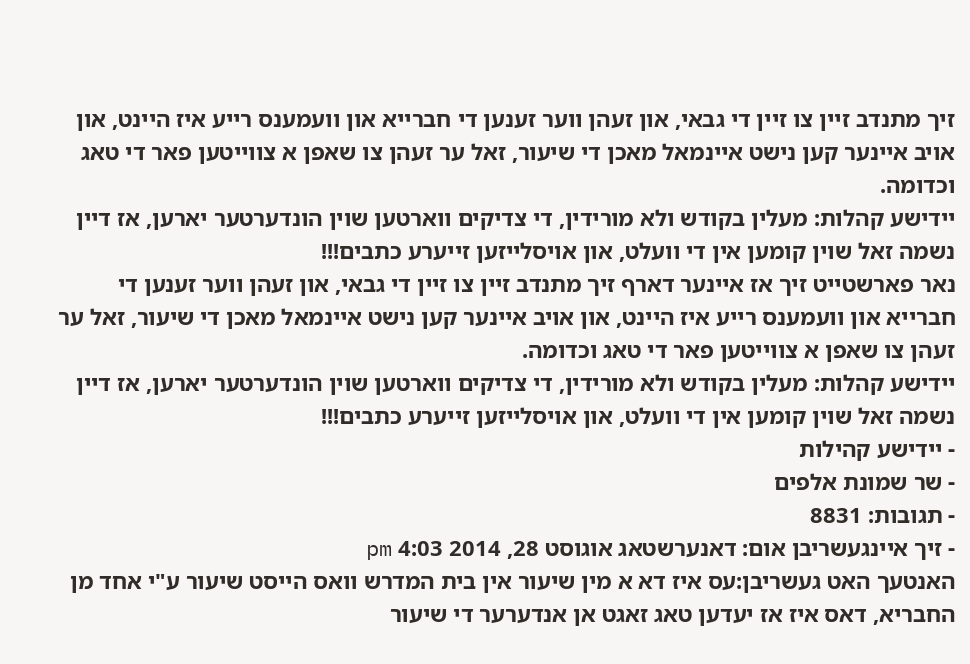זיך מתנדב זיין צו זיין די גבאי, און זעהן ווער זענען די חברייא און וועמענס רייע איז היינט, און אויב איינער קען נישט איינמאל מאכן די שיעור, זאל ער זעהן צו שאפן א צווייטען פאר די טאג וכדומה.
יידישע קהלות: מעלין בקודש ולא מורידין, די צדיקים ווארטען שוין הונדערטער יארען, אז דיין נשמה זאל שוין קומען אין די וועלט, און אויסלייזען זייערע כתבים!!!
נאר פארשטייט זיך אז איינער דארף זיך מתנדב זיין צו זיין די גבאי, און זעהן ווער זענען די חברייא און וועמענס רייע איז היינט, און אויב איינער קען נישט איינמאל מאכן די שיעור, זאל ער זעהן צו שאפן א צווייטען פאר די טאג וכדומה.
יידישע קהלות: מעלין בקודש ולא מורידין, די צדיקים ווארטען שוין הונדערטער יארען, אז דיין נשמה זאל שוין קומען אין די וועלט, און אויסלייזען זייערע כתבים!!!
- יידישע קהילות
- שר שמונת אלפים
- תגובות: 8831
- זיך איינגעשריבן אום: דאנערשטאג אוגוסט 28, 2014 4:03 pm
האנטעך האט געשריבן:עס איז דא א מין שיעור אין בית המדרש וואס הייסט שיעור ע"י אחד מן החבריא, דאס איז אז יעדען טאג זאגט אן אנדערער די שיעור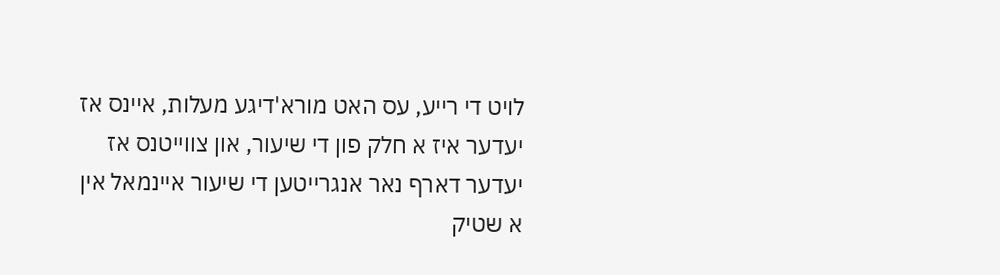לויט די רייע, עס האט מורא'דיגע מעלות, איינס אז יעדער איז א חלק פון די שיעור, און צווייטנס אז יעדער דארף נאר אנגרייטען די שיעור איינמאל אין א שטיק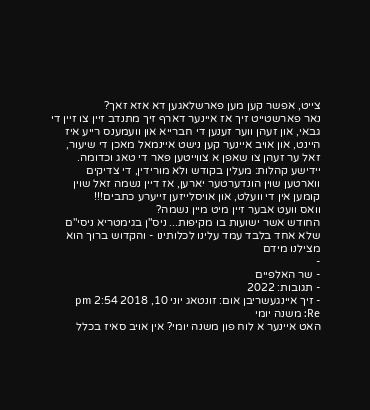צייט, אפשר קען מען פארשלאגען דא אזא זאך?
נאר פארשטייט זיך אז איינער דארף זיך מתנדב זיין צו זיין די גבאי, און זעהן ווער זענען די חברייא און וועמענס רייע איז היינט, און אויב איינער קען נישט איינמאל מאכן די שיעור, זאל ער זעהן צו שאפן א צווייטען פאר די טאג וכדומה.
יידישע קהלות: מעלין בקודש ולא מורידין, די צדיקים ווארטען שוין הונדערטער יארען, אז דיין נשמה זאל שוין קומען אין די וועלט, און אויסלייזען זייערע כתבים!!!
וואס וועט אבער זיין מיט מיין נשמה?
החודש אשר ישועות בו מקיפות... ניס"ן בגימטריא ניסי"ם
שלא אחד בלבד עמד עלינו לכלותינו - והקדוש ברוך הוא מצילנו מידם
-
- שר האלפיים
- תגובות: 2022
- זיך איינגעשריבן אום: זונטאג יוני 10, 2018 2:54 pm
Re: משנה יומי
האט איינער א לוח פון משנה יומי? אין אויב סאיז בכלל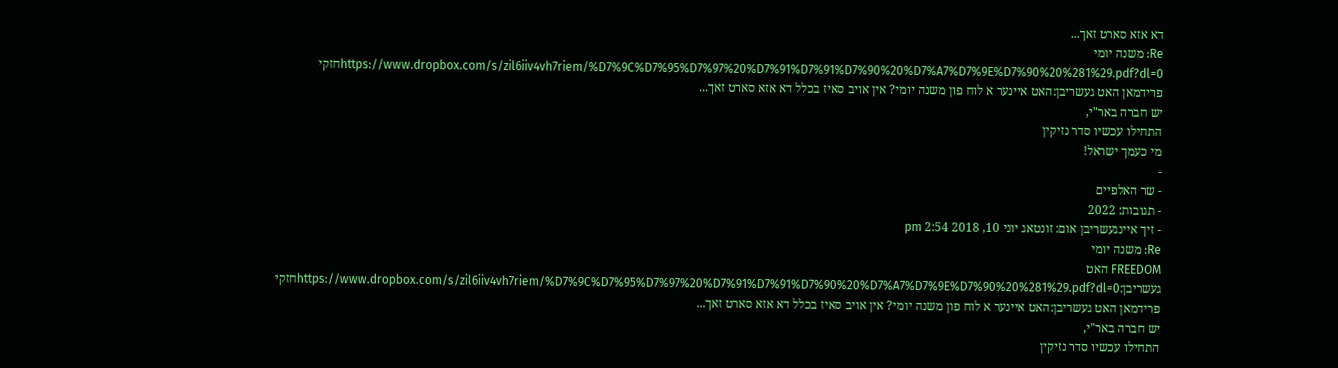דא אזא סארט זאך...
Re: משנה יומי
https://www.dropbox.com/s/zil6iiv4vh7riem/%D7%9C%D7%95%D7%97%20%D7%91%D7%91%D7%90%20%D7%A7%D7%9E%D7%90%20%281%29.pdf?dl=0חזקי פרידמאן האט געשריבן:האט איינער א לוח פון משנה יומי? אין אויב סאיז בכלל דא אזא סארט זאך...
יש חברה באר"י,
התחילו עכשיו סדר נזיקין
מי כעמך ישראל!
-
- שר האלפיים
- תגובות: 2022
- זיך איינגעשריבן אום: זונטאג יוני 10, 2018 2:54 pm
Re: משנה יומי
FREEDOM האט געשריבן:https://www.dropbox.com/s/zil6iiv4vh7riem/%D7%9C%D7%95%D7%97%20%D7%91%D7%91%D7%90%20%D7%A7%D7%9E%D7%90%20%281%29.pdf?dl=0חזקי פרידמאן האט געשריבן:האט איינער א לוח פון משנה יומי? אין אויב סאיז בכלל דא אזא סארט זאך...
יש חברה באר"י,
התחילו עכשיו סדר נזיקין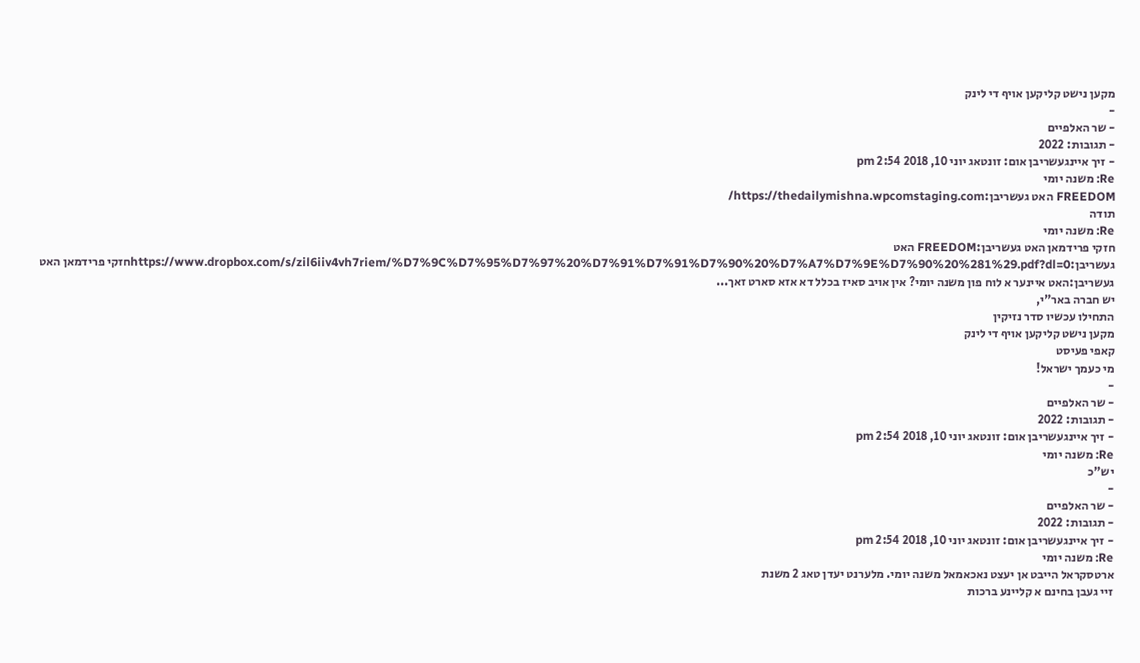מקען נישט קליקען אויף די לינק
-
- שר האלפיים
- תגובות: 2022
- זיך איינגעשריבן אום: זונטאג יוני 10, 2018 2:54 pm
Re: משנה יומי
FREEDOM האט געשריבן:https://thedailymishna.wpcomstaging.com/
תודה
Re: משנה יומי
חזקי פרידמאן האט געשריבן:FREEDOM האט געשריבן:https://www.dropbox.com/s/zil6iiv4vh7riem/%D7%9C%D7%95%D7%97%20%D7%91%D7%91%D7%90%20%D7%A7%D7%9E%D7%90%20%281%29.pdf?dl=0חזקי פרידמאן האט געשריבן:האט איינער א לוח פון משנה יומי? אין אויב סאיז בכלל דא אזא סארט זאך...
יש חברה באר"י,
התחילו עכשיו סדר נזיקין
מקען נישט קליקען אויף די לינק
קאפי פעיסט
מי כעמך ישראל!
-
- שר האלפיים
- תגובות: 2022
- זיך איינגעשריבן אום: זונטאג יוני 10, 2018 2:54 pm
Re: משנה יומי
יש"כ
-
- שר האלפיים
- תגובות: 2022
- זיך איינגעשריבן אום: זונטאג יוני 10, 2018 2:54 pm
Re: משנה יומי
ארטסקראל הייבט אן יעצט נאכאמאל משנה יומי. מלערנט יעדן טאג 2 משנת
זיי געבן בחינם א קליינע ברכות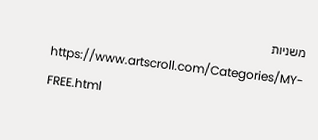משניות
https://www.artscroll.com/Categories/MY-FREE.html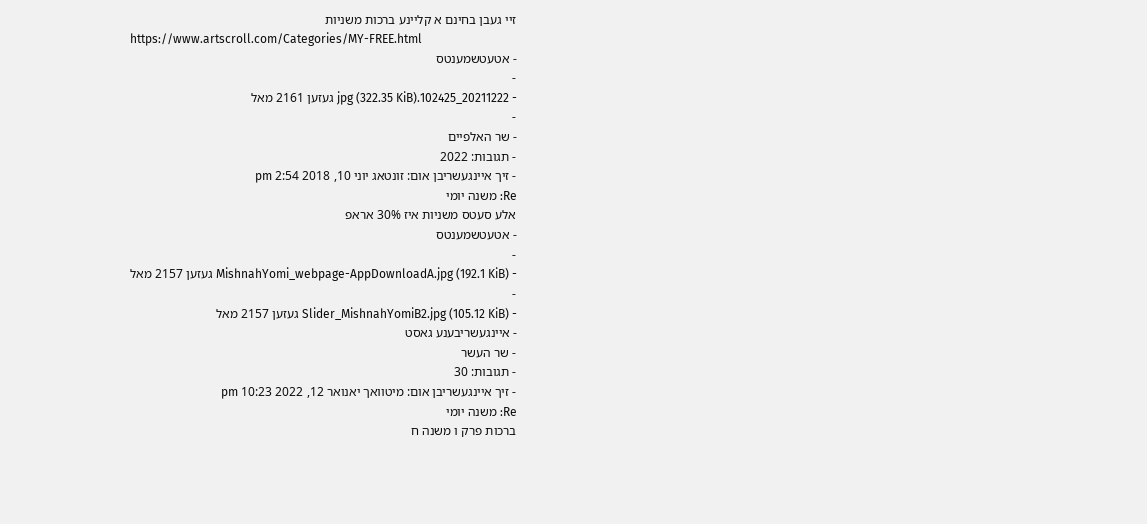זיי געבן בחינם א קליינע ברכות משניות
https://www.artscroll.com/Categories/MY-FREE.html
- אטעטשמענטס
-
- 20211222_102425.jpg (322.35 KiB) געזען 2161 מאל
-
- שר האלפיים
- תגובות: 2022
- זיך איינגעשריבן אום: זונטאג יוני 10, 2018 2:54 pm
Re: משנה יומי
אלע סעטס משניות איז 30% אראפ
- אטעטשמענטס
-
- MishnahYomi_webpage-AppDownloadA.jpg (192.1 KiB) געזען 2157 מאל
-
- Slider_MishnahYomiB2.jpg (105.12 KiB) געזען 2157 מאל
- איינגעשריבענע גאסט
- שר העשר
- תגובות: 30
- זיך איינגעשריבן אום: מיטוואך יאנואר 12, 2022 10:23 pm
Re: משנה יומי
ברכות פרק ו משנה ח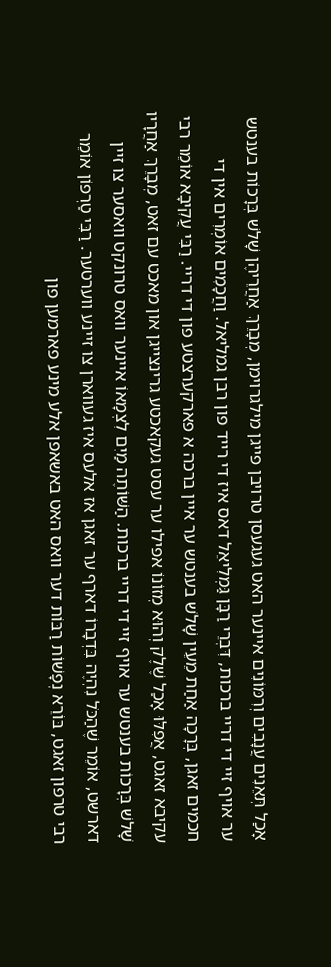אָכַל תְּאֵנִים עֲנָבִים וְרִמּוֹנִים איינער האט געגעסן טרויבן פייגן מילגרוימן, מְבָרֵךְ אַחֲרֵיהֶן שָׁלשׁ בְּרָכוֹת בענטש ער אויף זיי די דריי ברכות, דִּבְרֵי רַבָּן גַּמְלִיאֵל דאס איז די רייד פון רבן גמליאל. וַחֲכָמִים אוֹמְרִים אין די חכמים זאגן, בְּרָכָה אַחַת מֵעֵין שָׁלשׁ בענטש ער איין ברכה א פארקערצטע פון די דריי. רַבִּי עֲקִיבָא אוֹמֵר רבי עקיבא זאגט, אֲפִלּוּ אָכַל שֶׁלֶק וְהוּא מְזוֹנוֹ אפילו ער עסט געקאכטע גרינצייגן און מאכט עם זאט, מְבָרֵךְ אַחֲרָיו שָׁלשׁ בְּרָכוֹת בענטש ער אויף זיי די דריי ברכות. הַשּׁוֹתֶה מַיִם לִצְמָאוֹ איינער וואס טרונקט וואסער צו זיין דארשט, אוֹמֵר שֶׁהַכֹּל נִהְיֶה בִּדְבָרוֹ דארף ער זאגן אז אלעס איז געווארן צו זיינע ווערטער. רַבִּי טַרְפוֹן אוֹמֵר רבי טרפון זאגט, בּוֹרֵא נְפָשׁוֹת רַבּוֹת דער וואס האט באשאפן אלע מינע פארמען פון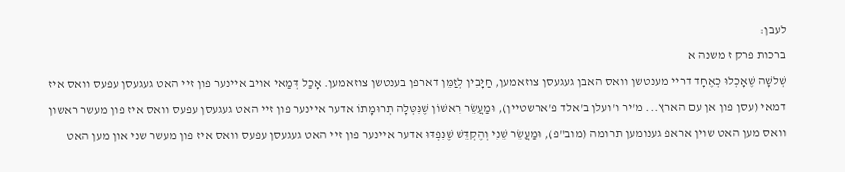לעבן:
ברכות פרק ז משנה א
שְׁלשָׁה שֶׁאָכְלוּ כְאֶחָד דריי מענטשן וואס האבן געגעסן צוזאמען, חַיָּבִין לְזַמֵּן דארפן בענטשן צוזאמען. אָכַל דְּמַאי אויב איינער פון זיי האט געגעסן עפעס וואס איז דמאי (עסן פון אן עם הארץ... מ'יר ו'ועלן ב'אלד פ'ארשטיין), וּמַעֲשֵׂר רִאשׁוֹן שֶׁנִּטְּלָה תְרוּמָתוֹ אדער איינער פון זיי האט געגעסן עפעס וואס איז פון מעשר ראשון וואס מען האט שוין אראפ גענומען תרומה (מוב"פ), וּמַעֲשֵׂר שֵׁנִי וְהֶקְדֵּשׁ שֶׁנִּפְדּוּ אדער איינער פון זיי האט געגעסן עפעס וואס איז פון מעשר שני און מען האט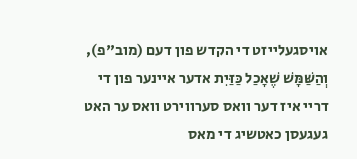אויסגעלייזט די הקדש פון דעם (מוב"פ), וְהַשַּׁמָּשׁ שֶׁאָכַל כַּזַּיִת אדער איינער פון די דריי איז דער וואס סערווירט וואס ער האט געגעסן כאטשיג די מאס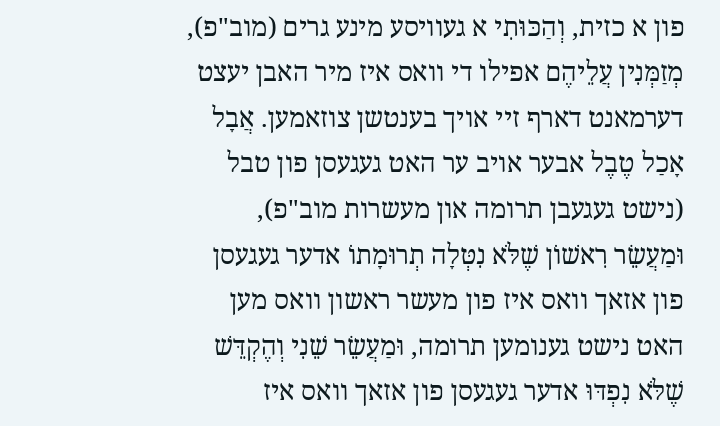פון א כזית, וְהַכּוּתִי א געוויסע מינע גרים (מוב"פ), מְזַמְּנִין עֲלֵיהֶם אפילו די וואס איז מיר האבן יעצט דערמאנט דארף זיי אויך בענטשן צוזאמען. אֲבָל אָכַל טֶבֶל אבער אויב ער האט געגעסן פון טבל (נישט געגעבן תרומה און מעשרות מוב"פ), וּמַעֲשֵׂר רִאשׁוֹן שֶׁלֹּא נִטְּלָה תְרוּמָתוֹ אדער געגעסן פון אזאך וואס איז פון מעשר ראשון וואס מען האט נישט גענומען תרומה, וּמַעֲשֵׂר שֵׁנִי וְהֶקְדֵּשׁ שֶׁלֹּא נִפְדּוּ אדער געגעסן פון אזאך וואס איז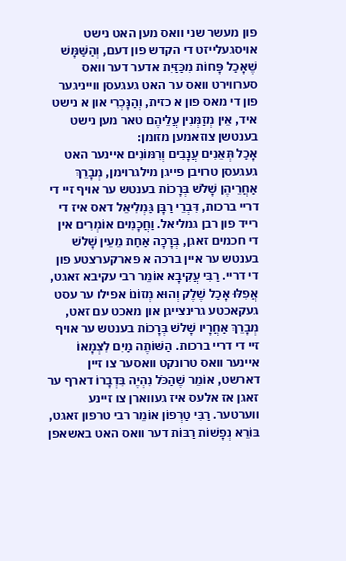פון מעשר שני וואס מען האט נישט אויסגעלייזט די הקדש פון דעם, וְהַשַּׁמָּשׁ שֶׁאָכַל פָּחוֹת מִכַּזַּיִת אדער דער וואס סערווירט וואס ער האט געגעסן ווייניגער פון די מאס פון א כזית, וְהַנָּכְרִי און א נישט איד, אֵין מְזַמְּנִין עֲלֵיהֶם טאר מען נישט בענטשן צוזאמען מזומן:
אָכַל תְּאֵנִים עֲנָבִים וְרִמּוֹנִים איינער האט געגעסן טרויבן פייגן מילגרוימן, מְבָרֵךְ אַחֲרֵיהֶן שָׁלשׁ בְּרָכוֹת בענטש ער אויף זיי די דריי ברכות, דִּבְרֵי רַבָּן גַּמְלִיאֵל דאס איז די רייד פון רבן גמליאל. וַחֲכָמִים אוֹמְרִים אין די חכמים זאגן, בְּרָכָה אַחַת מֵעֵין שָׁלשׁ בענטש ער איין ברכה א פארקערצטע פון די דריי. רַבִּי עֲקִיבָא אוֹמֵר רבי עקיבא זאגט, אֲפִלּוּ אָכַל שֶׁלֶק וְהוּא מְזוֹנוֹ אפילו ער עסט געקאכטע גרינצייגן און מאכט עם זאט, מְבָרֵךְ אַחֲרָיו שָׁלשׁ בְּרָכוֹת בענטש ער אויף זיי די דריי ברכות. הַשּׁוֹתֶה מַיִם לִצְמָאוֹ איינער וואס טרונקט וואסער צו זיין דארשט, אוֹמֵר שֶׁהַכֹּל נִהְיֶה בִּדְבָרוֹ דארף ער זאגן אז אלעס איז געווארן צו זיינע ווערטער. רַבִּי טַרְפוֹן אוֹמֵר רבי טרפון זאגט, בּוֹרֵא נְפָשׁוֹת רַבּוֹת דער וואס האט באשאפן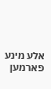אלע מינע פארמען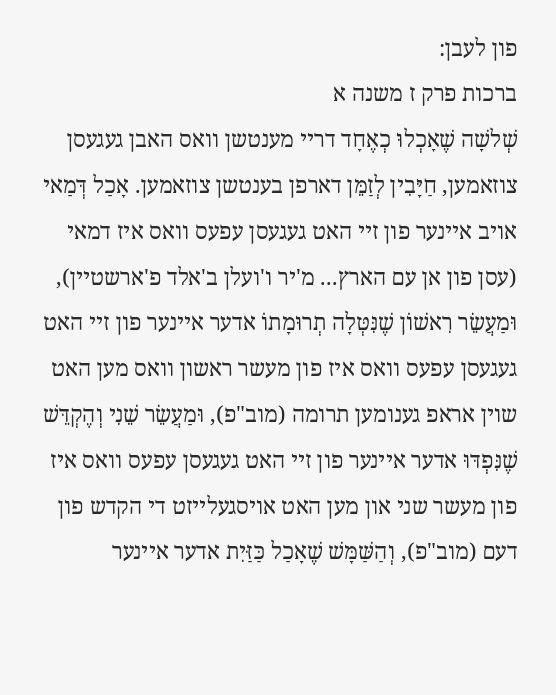פון לעבן:
ברכות פרק ז משנה א
שְׁלשָׁה שֶׁאָכְלוּ כְאֶחָד דריי מענטשן וואס האבן געגעסן צוזאמען, חַיָּבִין לְזַמֵּן דארפן בענטשן צוזאמען. אָכַל דְּמַאי אויב איינער פון זיי האט געגעסן עפעס וואס איז דמאי (עסן פון אן עם הארץ... מ'יר ו'ועלן ב'אלד פ'ארשטיין), וּמַעֲשֵׂר רִאשׁוֹן שֶׁנִּטְּלָה תְרוּמָתוֹ אדער איינער פון זיי האט געגעסן עפעס וואס איז פון מעשר ראשון וואס מען האט שוין אראפ גענומען תרומה (מוב"פ), וּמַעֲשֵׂר שֵׁנִי וְהֶקְדֵּשׁ שֶׁנִּפְדּוּ אדער איינער פון זיי האט געגעסן עפעס וואס איז פון מעשר שני און מען האט אויסגעלייזט די הקדש פון דעם (מוב"פ), וְהַשַּׁמָּשׁ שֶׁאָכַל כַּזַּיִת אדער איינער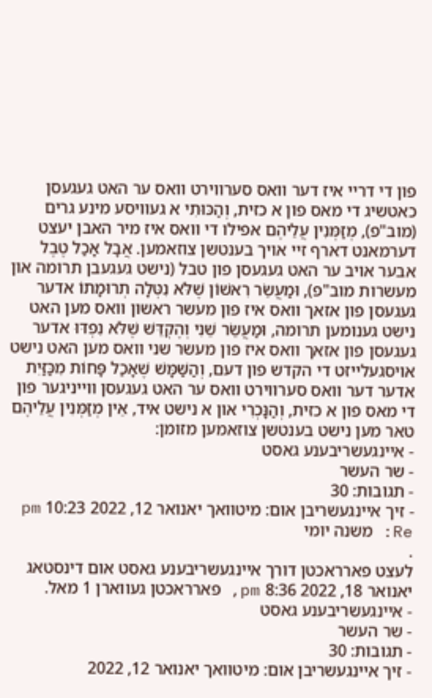פון די דריי איז דער וואס סערווירט וואס ער האט געגעסן כאטשיג די מאס פון א כזית, וְהַכּוּתִי א געוויסע מינע גרים (מוב"פ), מְזַמְּנִין עֲלֵיהֶם אפילו די וואס איז מיר האבן יעצט דערמאנט דארף זיי אויך בענטשן צוזאמען. אֲבָל אָכַל טֶבֶל אבער אויב ער האט געגעסן פון טבל (נישט געגעבן תרומה און מעשרות מוב"פ), וּמַעֲשֵׂר רִאשׁוֹן שֶׁלֹּא נִטְּלָה תְרוּמָתוֹ אדער געגעסן פון אזאך וואס איז פון מעשר ראשון וואס מען האט נישט גענומען תרומה, וּמַעֲשֵׂר שֵׁנִי וְהֶקְדֵּשׁ שֶׁלֹּא נִפְדּוּ אדער געגעסן פון אזאך וואס איז פון מעשר שני וואס מען האט נישט אויסגעלייזט די הקדש פון דעם, וְהַשַּׁמָּשׁ שֶׁאָכַל פָּחוֹת מִכַּזַּיִת אדער דער וואס סערווירט וואס ער האט געגעסן ווייניגער פון די מאס פון א כזית, וְהַנָּכְרִי און א נישט איד, אֵין מְזַמְּנִין עֲלֵיהֶם טאר מען נישט בענטשן צוזאמען מזומן:
- איינגעשריבענע גאסט
- שר העשר
- תגובות: 30
- זיך איינגעשריבן אום: מיטוואך יאנואר 12, 2022 10:23 pm
Re: משנה יומי
.
לעצט פארראכטן דורך איינגעשריבענע גאסט אום דינסטאג יאנואר 18, 2022 8:36 pm, פארראכטן געווארן 1 מאל.
- איינגעשריבענע גאסט
- שר העשר
- תגובות: 30
- זיך איינגעשריבן אום: מיטוואך יאנואר 12, 2022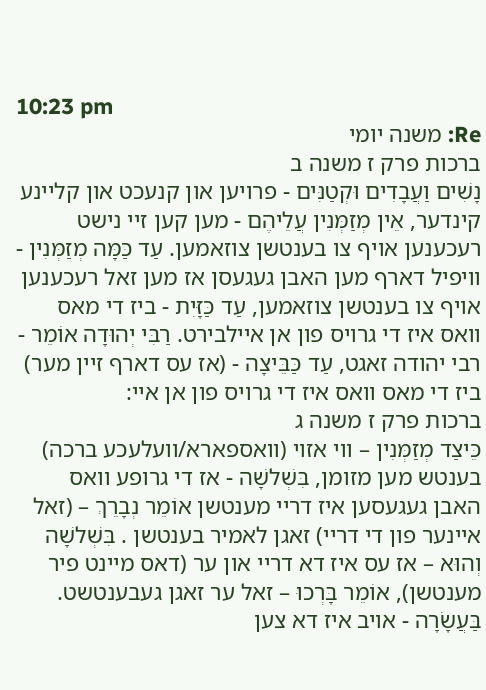10:23 pm
Re: משנה יומי
ברכות פרק ז משנה ב
נָשִׁים וַעֲבָדִים וּקְטַנִּים - פרויען און קנעכט און קליינע קינדער, אֵין מְזַמְּנִין עֲלֵיהֶם - מען קען זיי נישט רעכענען אויף צו בענטשן צוזאמען. עַד כַּמָּה מְזַמְּנִין - וויפיל דארף מען האבן געגעסן אז מען זאל רעכענען אויף צו בענטשן צוזאמען, עַד כַּזָּיִת - ביז די מאס וואס איז די גרויס פון אן איילבירט. רַבִּי יְהוּדָה אוֹמֵר - רבי יהודה זאגט, עַד כַּבֵּיצָה - (אז עס דארף זיין מער) ביז די מאס וואס איז די גרויס פון אן איי:
ברכות פרק ז משנה ג
כֵּיצַד מְזַמְּנִין – ווי אזוי (וואספארא/וועלעכע ברכה) בענטש מען מזומן, בִּשְׁלשָׁה - אז די גרופע וואס האבן געגעסען איז דריי מענטשן אוֹמֵר נְבָרֵךְ – (זאל איינער פון די דריי) זאגן לאמיר בענטשן . בִּשְׁלשָׁה וְהוּא – אז עס איז דא דריי און ער (דאס מיינט פיר מענטשן), אוֹמֵר בָּרְכוּ – זאל ער זאגן געבענטשט. בַּעֲשָׂרָה - אויב איז דא צען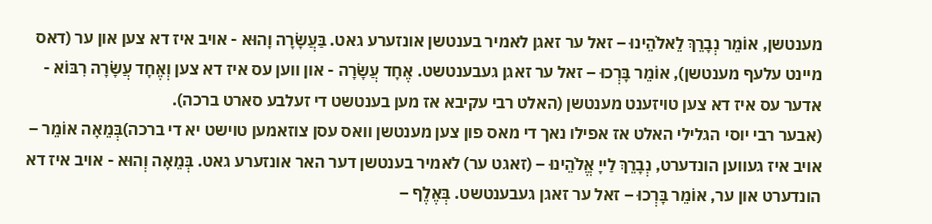מענטשן, אוֹמֵר נְבָרֵךְ לֵאלֹהֵינוּ – זאל ער זאגן לאמיר בענטשן אונזערע גאט. בַּעֲשָׂרָה וָהוּא - אויב איז דא צען און ער (דאס מיינט עלעף מענטשן), אוֹמֵר בָּרְכוּ – זאל ער זאגן געבענטשט. אֶחָד עֲשָׂרָה - און ווען עס איז דא צען וְאֶחָד עֲשָׂרָה רִבּוֹא - אדער עס איז דא צען טויזענט מענטשן (האלט רבי עקיבא אז מען בענטשט די זעלבע סארט ברכה).
(אבער רבי יוסי הגלילי האלט אז אפילו נאך די מאס פון צען מענטשן וואס עסן צוזאמען טוישט יא די ברכה)בְּמֵאָה אוֹמֵר – אויב איז געווען הונדערט, נְבָרֵךְ לַייָ אֱלֹהֵינוּ – (זאגט ער) לאמיר בענטשן דער האר אונזערע גאט. בְּמֵאָה וְהוּא - אויב איז דא הונדערט און ער, אוֹמֵר בָּרְכוּ – זאל ער זאגן געבענטשט. בְּאֶלֶף –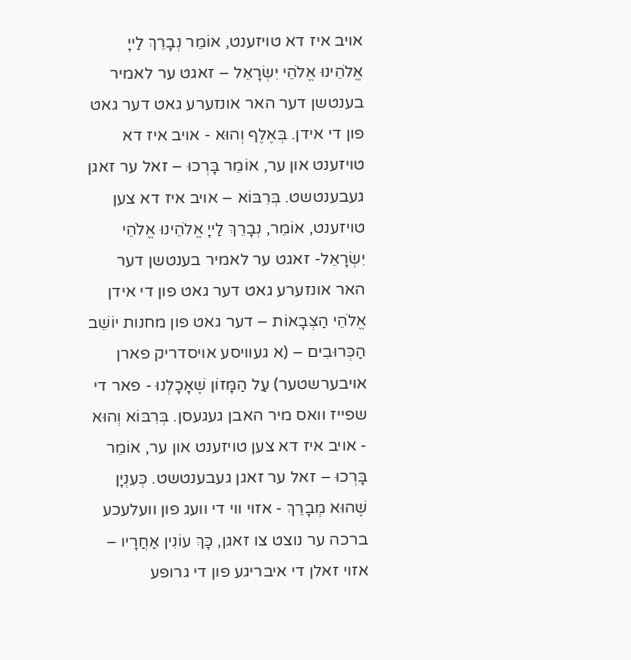אויב איז דא טויזענט, אוֹמֵר נְבָרֵךְ לַייָ אֱלֹהֵינוּ אֱלֹהֵי יִשְׂרָאֵל – זאגט ער לאמיר בענטשן דער האר אונזערע גאט דער גאט פון די אידן. בְּאֶלֶף וְהוּא - אויב איז דא טויזענט און ער, אוֹמֵר בָּרְכוּ – זאל ער זאגן געבענטשט. בְּרִבּוֹא – אויב איז דא צען טויזענט, אוֹמֵר, נְבָרֵךְ לַייָ אֱלֹהֵינוּ אֱלֹהֵי יִשְׂרָאֵל- זאגט ער לאמיר בענטשן דער האר אונזערע גאט דער גאט פון די אידן אֱלֹהֵי הַצְּבָאוֹת – דער גאט פון מחנות יוֹשֵׁב הַכְּרוּבִים – (א געוויסע אויסדריק פארן אויבערשטער) עַל הַמָּזוֹן שֶׁאָכָלְנוּ - פאר די שפייז וואס מיר האבן געגעסן. בְּרִבּוֹא וְהוּא - אויב איז דא צען טויזענט און ער, אוֹמֵר בָּרְכוּ – זאל ער זאגן געבענטשט. כְּעִנְיָן שֶׁהוּא מְבָרֵךְ - אזוי ווי די וועג פון וועלעכע ברכה ער נוצט צו זאגן, כָּךְ עוֹנִין אַחֲרָיו – אזוי זאלן די איבריגע פון די גרופע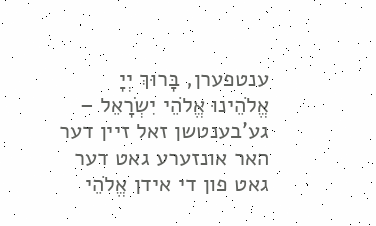ענטפערן, בָּרוּךְ יְיָ אֱלֹהֵינוּ אֱלֹהֵי יִשְׂרָאֵל – גע'בענטשן זאל זיין דער האר אונזערע גאט דער גאט פון די אידן אֱלֹהֵי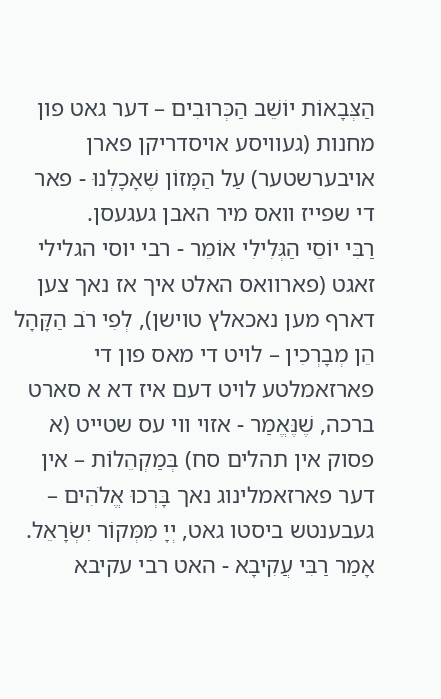הַצְּבָאוֹת יוֹשֵׁב הַכְּרוּבִים – דער גאט פון מחנות (געוויסע אויסדריקן פארן אויבערשטער) עַל הַמָּזוֹן שֶׁאָכָלְנוּ - פאר די שפייז וואס מיר האבן געגעסן.
רַבִּי יוֹסֵי הַגְּלִילִי אוֹמֵר - רבי יוסי הגלילי זאגט (פארוואס האלט איך אז נאך צען דארף מען נאכאלץ טוישן), לְפִי רֹב הַקָּהָל הֵן מְבָרְכִין – לויט די מאס פון די פארזאמלטע לויט דעם איז דא א סארט ברכה, שֶׁנֶּאֱמַר - אזוי ווי עס שטייט (א פסוק אין תהלים סח) בְּמַקְהֵלוֹת – אין דער פארזאמלינוג נאך בָּרְכוּ אֱלֹהִים – געבענטש ביסטו גאט, יְיָ מִמְּקוֹר יִשְׂרָאֵל.
אָמַר רַבִּי עֲקִיבָא - האט רבי עקיבא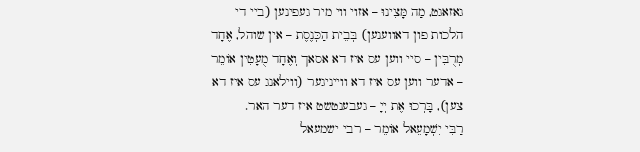גאזאגט, מַה מָּצִינוּ – אזוי ווי מיר געפינען (ביי די הלכות פון דאווענען) בְּבֵית הַכְּנֶסֶת – אין שוהל, אֶחָד מְרֻבִּין – סיי ווען עס איז דא אסאך וְאֶחָד מֻעָטִין אוֹמֵר – אדער ווען עס איז דא ווייניגער (ווילאנג עס איז דא צען), בָּרְכוּ אֶת יְיָ – געבענטשט איז דער האר.
רַבִּי יִשְׁמָעֵאל אוֹמֵר – רבי ישמעאל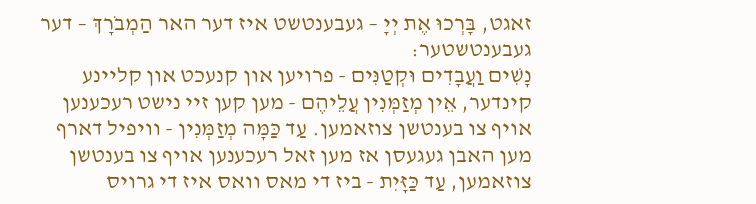זאגט, בָּרְכוּ אֶת יְיָ – געבענטשט איז דער האר הַמְבֹרָךְ – דער געבענטשטער:
נָשִׁים וַעֲבָדִים וּקְטַנִּים - פרויען און קנעכט און קליינע קינדער, אֵין מְזַמְּנִין עֲלֵיהֶם - מען קען זיי נישט רעכענען אויף צו בענטשן צוזאמען. עַד כַּמָּה מְזַמְּנִין - וויפיל דארף מען האבן געגעסן אז מען זאל רעכענען אויף צו בענטשן צוזאמען, עַד כַּזָּיִת - ביז די מאס וואס איז די גרויס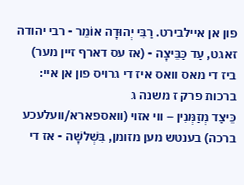פון אן איילבירט. רַבִּי יְהוּדָה אוֹמֵר - רבי יהודה זאגט, עַד כַּבֵּיצָה - (אז עס דארף זיין מער) ביז די מאס וואס איז די גרויס פון אן איי:
ברכות פרק ז משנה ג
כֵּיצַד מְזַמְּנִין – ווי אזוי (וואספארא/וועלעכע ברכה) בענטש מען מזומן, בִּשְׁלשָׁה - אז די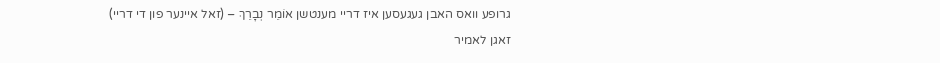גרופע וואס האבן געגעסען איז דריי מענטשן אוֹמֵר נְבָרֵךְ – (זאל איינער פון די דריי) זאגן לאמיר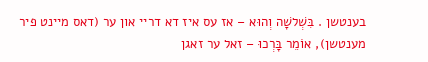בענטשן . בִּשְׁלשָׁה וְהוּא – אז עס איז דא דריי און ער (דאס מיינט פיר מענטשן), אוֹמֵר בָּרְכוּ – זאל ער זאגן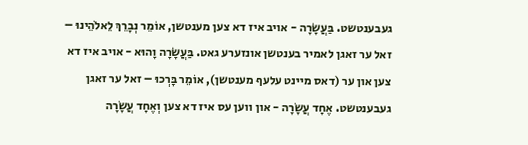געבענטשט. בַּעֲשָׂרָה - אויב איז דא צען מענטשן, אוֹמֵר נְבָרֵךְ לֵאלֹהֵינוּ – זאל ער זאגן לאמיר בענטשן אונזערע גאט. בַּעֲשָׂרָה וָהוּא - אויב איז דא צען און ער (דאס מיינט עלעף מענטשן), אוֹמֵר בָּרְכוּ – זאל ער זאגן געבענטשט. אֶחָד עֲשָׂרָה - און ווען עס איז דא צען וְאֶחָד עֲשָׂרָה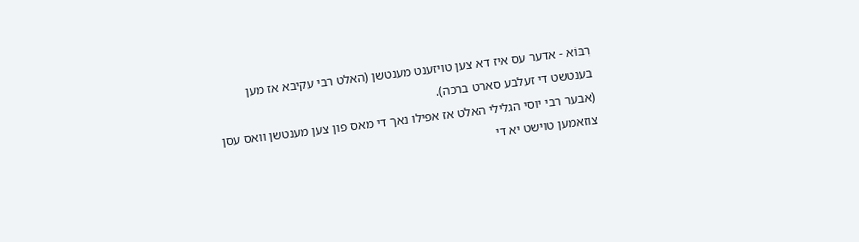רִבּוֹא - אדער עס איז דא צען טויזענט מענטשן (האלט רבי עקיבא אז מען בענטשט די זעלבע סארט ברכה).
(אבער רבי יוסי הגלילי האלט אז אפילו נאך די מאס פון צען מענטשן וואס עסן צוזאמען טוישט יא די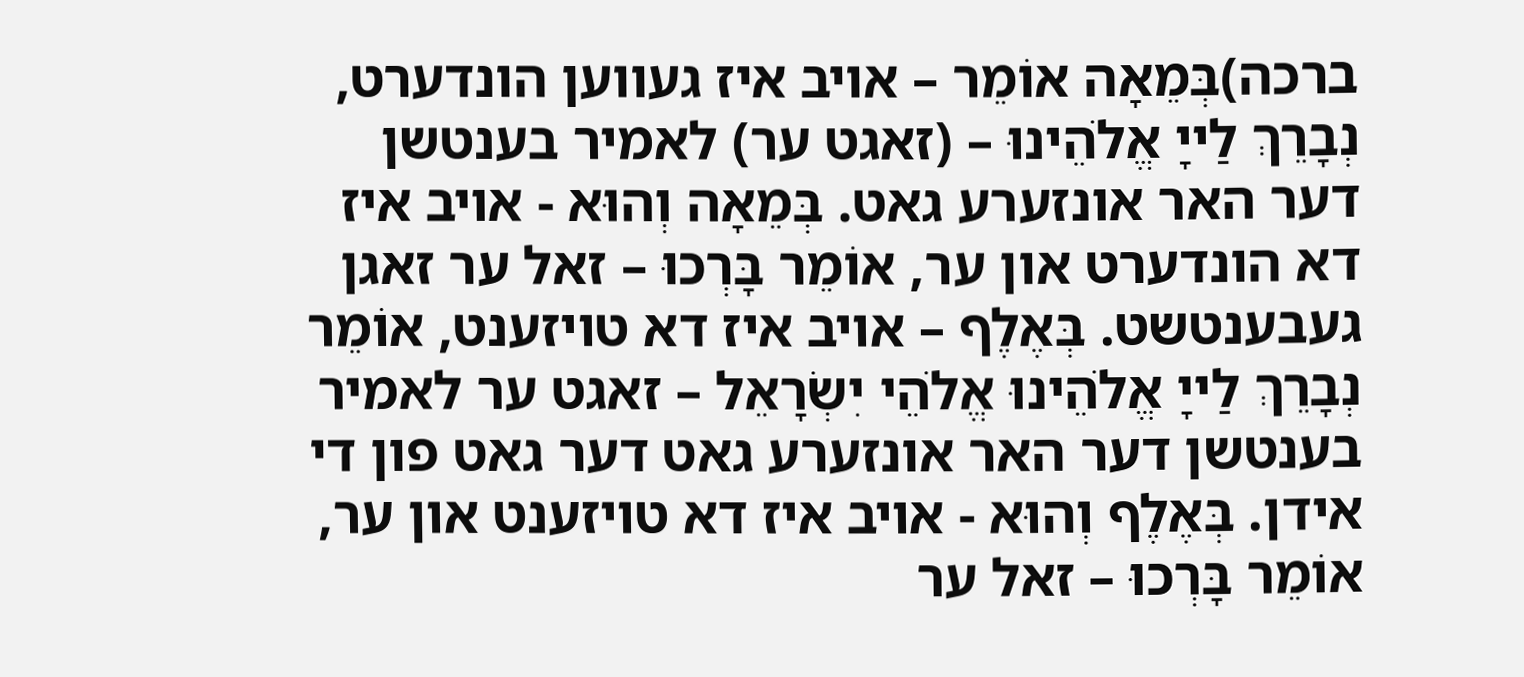ברכה)בְּמֵאָה אוֹמֵר – אויב איז געווען הונדערט, נְבָרֵךְ לַייָ אֱלֹהֵינוּ – (זאגט ער) לאמיר בענטשן דער האר אונזערע גאט. בְּמֵאָה וְהוּא - אויב איז דא הונדערט און ער, אוֹמֵר בָּרְכוּ – זאל ער זאגן געבענטשט. בְּאֶלֶף – אויב איז דא טויזענט, אוֹמֵר נְבָרֵךְ לַייָ אֱלֹהֵינוּ אֱלֹהֵי יִשְׂרָאֵל – זאגט ער לאמיר בענטשן דער האר אונזערע גאט דער גאט פון די אידן. בְּאֶלֶף וְהוּא - אויב איז דא טויזענט און ער, אוֹמֵר בָּרְכוּ – זאל ער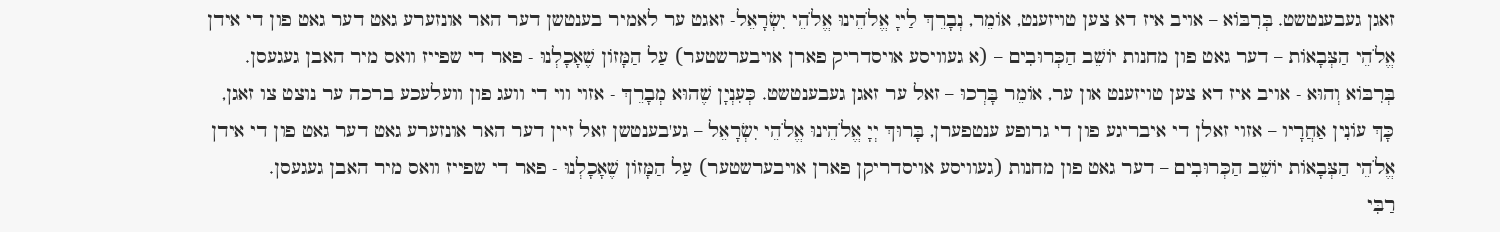זאגן געבענטשט. בְּרִבּוֹא – אויב איז דא צען טויזענט, אוֹמֵר, נְבָרֵךְ לַייָ אֱלֹהֵינוּ אֱלֹהֵי יִשְׂרָאֵל- זאגט ער לאמיר בענטשן דער האר אונזערע גאט דער גאט פון די אידן אֱלֹהֵי הַצְּבָאוֹת – דער גאט פון מחנות יוֹשֵׁב הַכְּרוּבִים – (א געוויסע אויסדריק פארן אויבערשטער) עַל הַמָּזוֹן שֶׁאָכָלְנוּ - פאר די שפייז וואס מיר האבן געגעסן. בְּרִבּוֹא וְהוּא - אויב איז דא צען טויזענט און ער, אוֹמֵר בָּרְכוּ – זאל ער זאגן געבענטשט. כְּעִנְיָן שֶׁהוּא מְבָרֵךְ - אזוי ווי די וועג פון וועלעכע ברכה ער נוצט צו זאגן, כָּךְ עוֹנִין אַחֲרָיו – אזוי זאלן די איבריגע פון די גרופע ענטפערן, בָּרוּךְ יְיָ אֱלֹהֵינוּ אֱלֹהֵי יִשְׂרָאֵל – גע'בענטשן זאל זיין דער האר אונזערע גאט דער גאט פון די אידן אֱלֹהֵי הַצְּבָאוֹת יוֹשֵׁב הַכְּרוּבִים – דער גאט פון מחנות (געוויסע אויסדריקן פארן אויבערשטער) עַל הַמָּזוֹן שֶׁאָכָלְנוּ - פאר די שפייז וואס מיר האבן געגעסן.
רַבִּי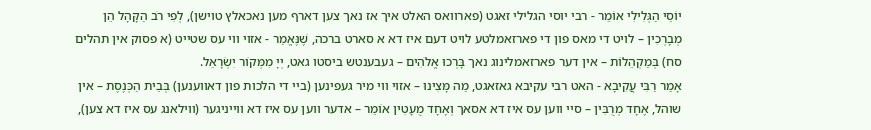יוֹסֵי הַגְּלִילִי אוֹמֵר - רבי יוסי הגלילי זאגט (פארוואס האלט איך אז נאך צען דארף מען נאכאלץ טוישן), לְפִי רֹב הַקָּהָל הֵן מְבָרְכִין – לויט די מאס פון די פארזאמלטע לויט דעם איז דא א סארט ברכה, שֶׁנֶּאֱמַר - אזוי ווי עס שטייט (א פסוק אין תהלים סח) בְּמַקְהֵלוֹת – אין דער פארזאמלינוג נאך בָּרְכוּ אֱלֹהִים – געבענטש ביסטו גאט, יְיָ מִמְּקוֹר יִשְׂרָאֵל.
אָמַר רַבִּי עֲקִיבָא - האט רבי עקיבא גאזאגט, מַה מָּצִינוּ – אזוי ווי מיר געפינען (ביי די הלכות פון דאווענען) בְּבֵית הַכְּנֶסֶת – אין שוהל, אֶחָד מְרֻבִּין – סיי ווען עס איז דא אסאך וְאֶחָד מֻעָטִין אוֹמֵר – אדער ווען עס איז דא ווייניגער (ווילאנג עס איז דא צען),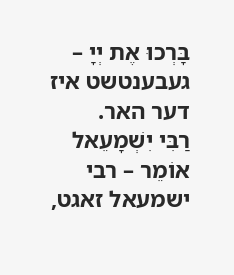בָּרְכוּ אֶת יְיָ – געבענטשט איז דער האר.
רַבִּי יִשְׁמָעֵאל אוֹמֵר – רבי ישמעאל זאגט,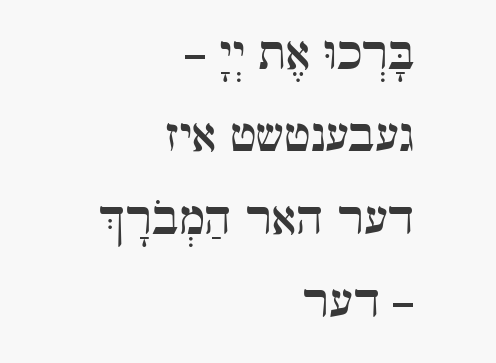בָּרְכוּ אֶת יְיָ – געבענטשט איז דער האר הַמְבֹרָךְ – דער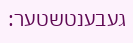געבענטשטער: